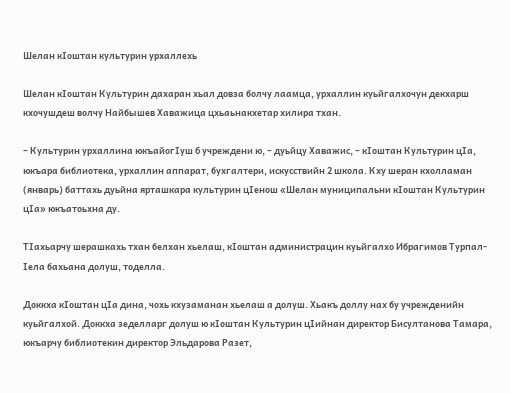Шелан кIоштан культурин урхаллехь

Шелан кIоштан Культурин дахаран хьал довза болчу лаамца, урхаллин куьйгалхочун декхарш кхочушдеш волчу Найбышев Хаважица цхьаьнакхетар хилира тхан.

– Культурин урхаллина юкъайогIуш 6 учреждени ю, – дуьйцу Хаважис, – кIоштан Культурин цIа, юкъара библиотека, урхаллин аппарат, бухгалтери, искусствийн 2 школа. Кху шеран кхолламан (январь) баттахь дуьйна ярташкара культурин цIенош «Шелан муниципальни кIоштан Культурин цIа» юкъатоьхна ду.

ТIахьарчу шерашкахь тхан белхан хьелаш, кIоштан администрацин куьйгалхо Ибрагимов Турпал-Iела бахьана долуш, тоделла.

Доккха кIоштан цIа дина, чохь кхузаманан хьелаш а долуш. Хьакъ доллу нах бу учрежденийн куьйгалхой. Доккха зеделларг долуш ю кIоштан Культурин цIийнан директор Бисултанова Тамара, юкъарчу библиотекин директор Эльдарова Разет,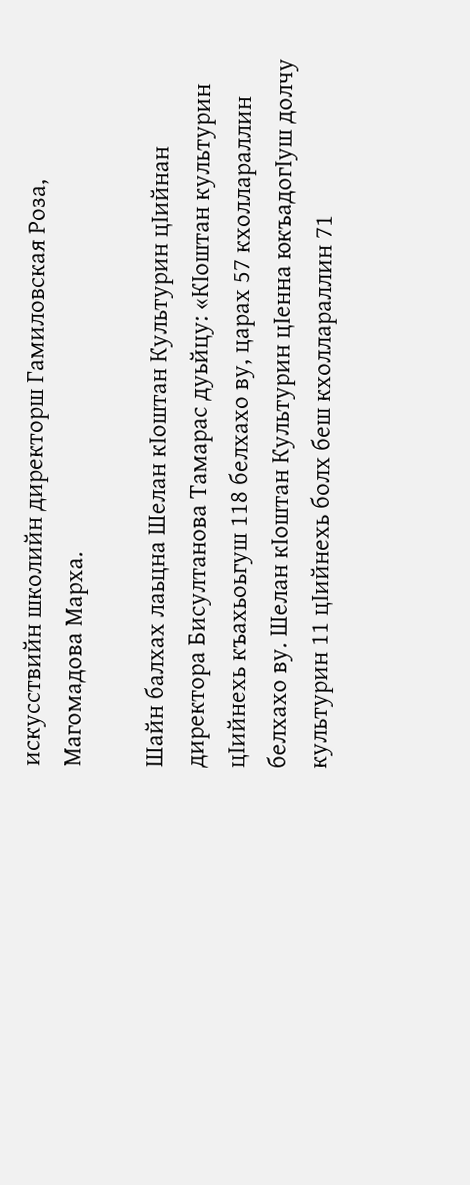искусствийн школийн директорш Гамиловская Роза, Магомадова Марха.

Шайн балхах лаьцна Шелан кIоштан Культурин цIийнан директора Бисултанова Тамарас дуьйцу: «КIоштан культурин цIийнехь къахьоьгуш 118 белхахо ву, царах 57 кхоллараллин белхахо ву. Шелан кIоштан Культурин цIенна юкъадогIуш долчу культурин 11 цIийнехь болх беш кхоллараллин 71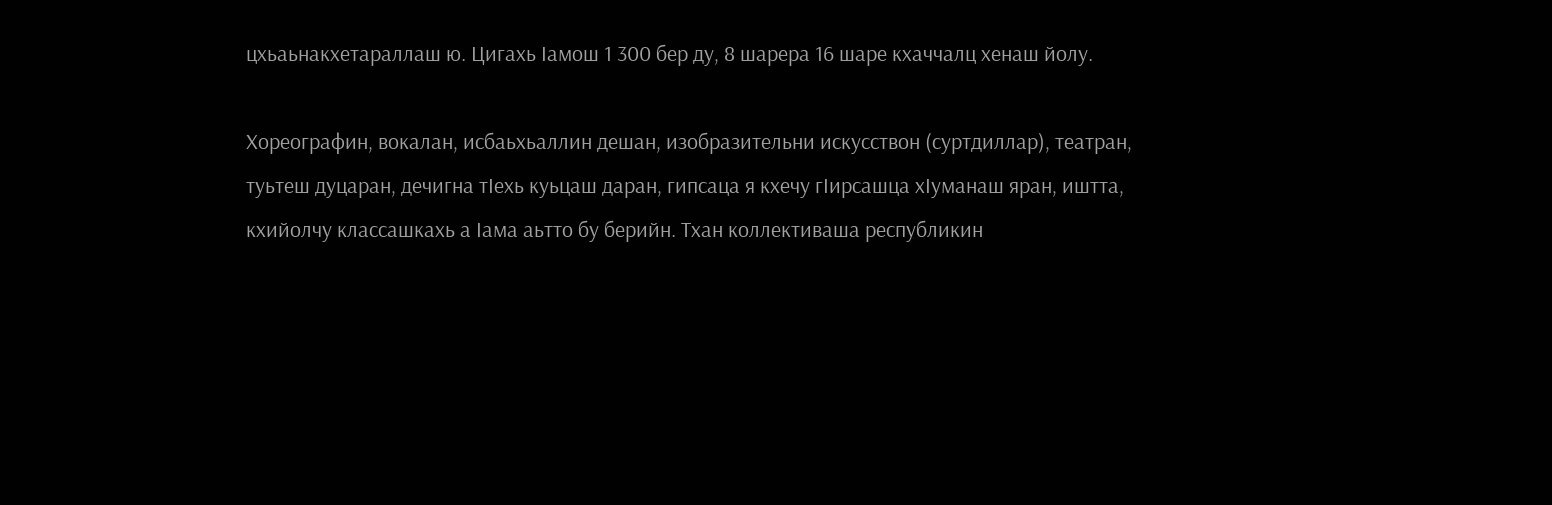цхьаьнакхетараллаш ю. Цигахь Iамош 1 300 бер ду, 8 шарера 16 шаре кхаччалц хенаш йолу.

Хореографин, вокалан, исбаьхьаллин дешан, изобразительни искусствон (суртдиллар), театран, туьтеш дуцаран, дечигна тIехь куьцаш даран, гипсаца я кхечу гIирсашца хIуманаш яран, иштта, кхийолчу классашкахь а Iама аьтто бу берийн. Тхан коллективаша республикин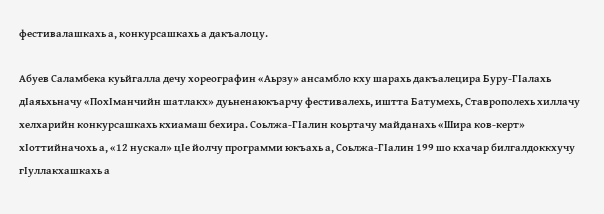фестивалашкахь а, конкурсашкахь а дакъалоцу.

Абуев Саламбека куьйгалла дечу хореографин «Аьрзу» ансамбло кху шарахь дакъалецира Буру-ГIалахь дIаяьхьначу «ПохIманчийн шатлакх» дуьненаюкъарчу фестивалехь, иштта Батумехь, Ставрополехь хиллачу хелхарийн конкурсашкахь кхиамаш бехира. Соьлжа-ГIалин коьртачу майданахь «Шира ков-керт» хIоттийначохь а, «12 нускал» цIе йолчу программи юкъахь а, Соьлжа-ГIалин 199 шо кхачар билгалдоккхучу гIуллакхашкахь а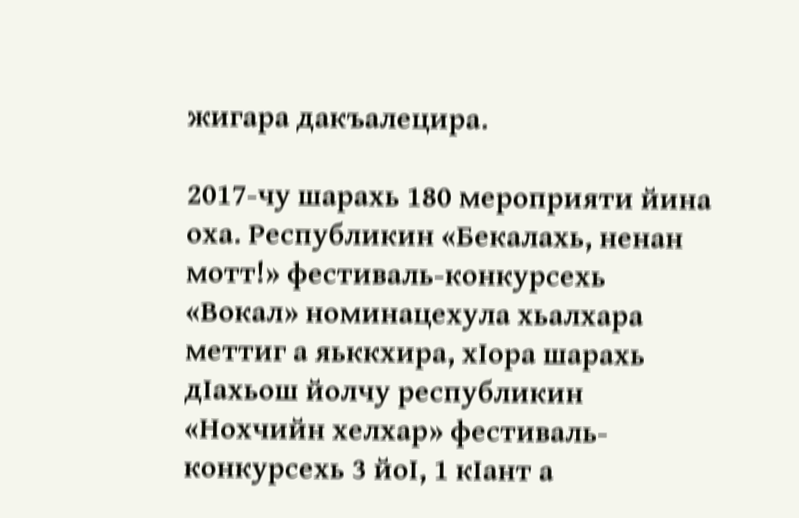жигара дакъалецира.

2017-чу шарахь 180 мероприяти йина оха. Республикин «Бекалахь, ненан мотт!» фестиваль-конкурсехь «Вокал» номинацехула хьалхара меттиг а яьккхира, хIора шарахь дIахьош йолчу республикин «Нохчийн хелхар» фестиваль-конкурсехь 3 йоI, 1 кIант а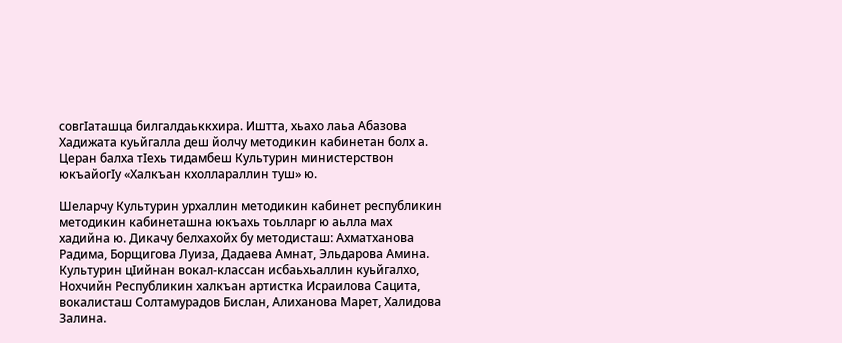совгIаташца билгалдаьккхира. Иштта, хьахо лаьа Абазова Хадижата куьйгалла деш йолчу методикин кабинетан болх а. Церан балха тIехь тидамбеш Культурин министерствон юкъайогIу «Халкъан кхоллараллин туш» ю.

Шеларчу Культурин урхаллин методикин кабинет республикин методикин кабинеташна юкъахь тоьлларг ю аьлла мах хадийна ю. Дикачу белхахойх бу методисташ: Ахматханова Радима, Борщигова Луиза, Дадаева Амнат, Эльдарова Амина. Культурин цIийнан вокал-классан исбаьхьаллин куьйгалхо, Нохчийн Республикин халкъан артистка Исраилова Сацита, вокалисташ Солтамурадов Бислан, Алиханова Марет, Халидова Залина.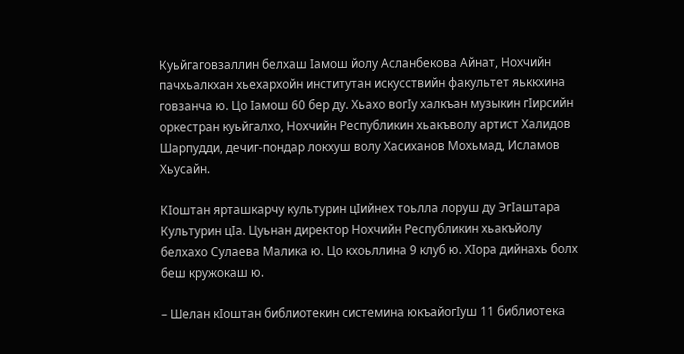Куьйгаговзаллин белхаш Iамош йолу Асланбекова Айнат, Нохчийн пачхьалкхан хьехархойн институтан искусствийн факультет яьккхина говзанча ю. Цо Iамош 60 бер ду. Хьахо вогIу халкъан музыкин гIирсийн оркестран куьйгалхо, Нохчийн Республикин хьакъволу артист Халидов Шарпудди, дечиг-пондар локхуш волу Хасиханов Мохьмад, Исламов Хьусайн.

КIоштан ярташкарчу культурин цIийнех тоьлла лоруш ду ЭгIаштара Культурин цIа. Цуьнан директор Нохчийн Республикин хьакъйолу белхахо Сулаева Малика ю. Цо кхоьллина 9 клуб ю. ХIора дийнахь болх беш кружокаш ю.

– Шелан кIоштан библиотекин системина юкъайогIуш 11 библиотека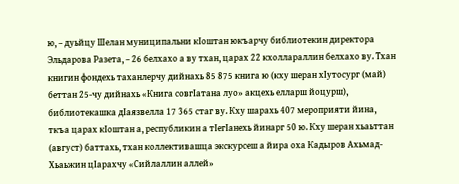ю, – дуьйцу Шелан муниципальни кIоштан юкъарчу библиотекин директора Эльдарова Разета, – 26 белхахо а ву тхан, царах 22 кхоллараллин белхахо ву. Тхан книгин фондехь таханлерчу дийнахь 85 875 книга ю (кху шеран хIутосург (май) беттан 25-чу дийнахь «Книга совгIатана луо» акцехь елларш йоцурш), библиотекашка дIаязвелла 17 365 стаг ву. Кху шарахь 407 мероприяти йина, ткъа царах кIоштан а, республикин а тIегIанехь йинарг 50 ю. Кху шеран хьаьттан (август) баттахь, тхан коллективашца экскурсеш а йира оха Кадыров Ахьмад-Хьаьжин цIарахчу «Сийлаллин аллей»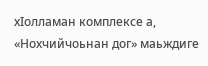хIолламан комплексе а, «Нохчийчоьнан дог» маьждиге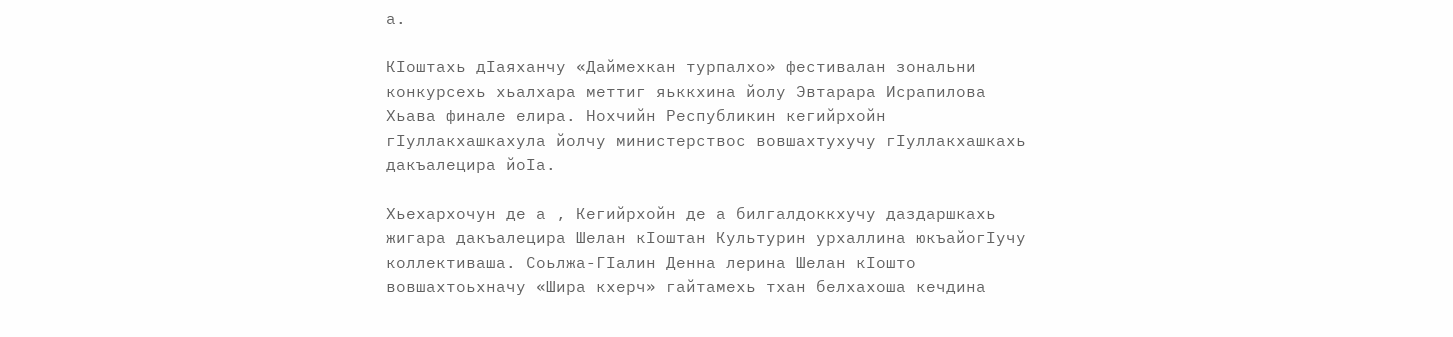а.

КIоштахь дIаяханчу «Даймехкан турпалхо» фестивалан зональни конкурсехь хьалхара меттиг яьккхина йолу Эвтарара Исрапилова Хьава финале елира. Нохчийн Республикин кегийрхойн гIуллакхашкахула йолчу министерствос вовшахтухучу гIуллакхашкахь дакъалецира йоIа.

Хьехархочун де а , Кегийрхойн де а билгалдоккхучу даздаршкахь жигара дакъалецира Шелан кIоштан Культурин урхаллина юкъайогIучу коллективаша. Соьлжа-ГIалин Денна лерина Шелан кIошто вовшахтоьхначу «Шира кхерч» гайтамехь тхан белхахоша кечдина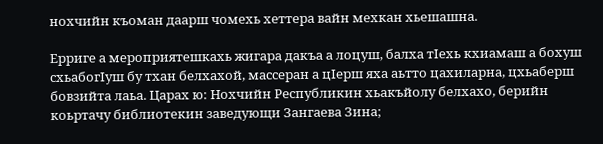нохчийн къоман даарш чомехь хеттера вайн мехкан хьешашна.

Ерриге а мероприятешкахь жигара дакъа а лоцуш, балха тIехь кхиамаш а бохуш схьабогIуш бу тхан белхахой, массеран а цIерш яха аьтто цахиларна, цхьаберш бовзийта лаьа. Царах ю: Нохчийн Республикин хьакъйолу белхахо, берийн коьртачу библиотекин заведующи Зангаева Зина;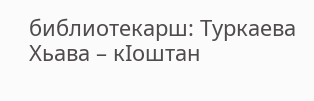библиотекарш: Туркаева Хьава – кIоштан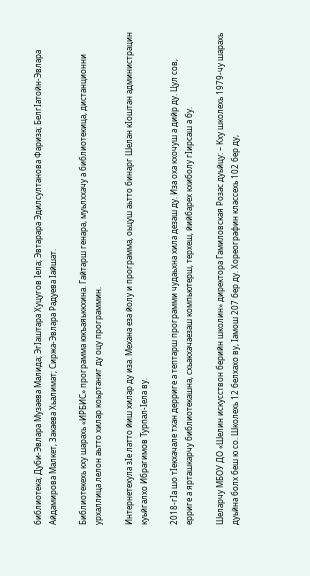библиотека; Дуби-Эвлара Музаева Малида; ЭгIаштара Хуцугов Iела; Эвтарара Эдилсултанова Фариза; БелгIатойн-Эвлара Айдамирова Малкет, Закаева Хьалимат; Сиржа-Эвлара Радуева Iайшат.

Библиотекехь кху шарахь «ИРБИС» программа юкъаяьккхина. Гайтарш генара, муьлххачу а библиотекица, дистанционни урхаллица лелон аьтто хилар коьртаниг ду оцу программин.

Интернетехула зIе латто йиш хилар ду иза. Механа еза йолу и программа, оьцуш аьтто бинарг Шелан кIоштан администрацин куьйгалхо Ибрагимов Турпал-Iела ву.

2018-гIа шо тIекхачале тхан дерриге а тептарш программи чудаьхна хила дезаш ду. Иза оха кхочуш а дийр ду. Цул сов, ерриге а ярташкарчу библиотекашна, схьакхачаезаш компьютерш, терхеш, йийбарех кхиболу гIирсаш а бу.

Шеларчу МБОУ ДО «Шелин искусствон берийн школин» директора Гамиловская Розас дуьйцу: – Кху школехь 1979-чу шарахь дуьйна болх беш ю со. Школехь 12 белхахо ву, Iамош 207 бер ду. Хореографин классехь 102 бер ду,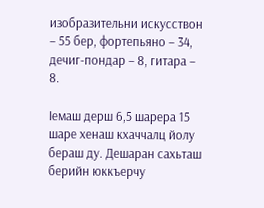изобразительни искусствон – 55 бер, фортепьяно – 34, дечиг-пондар – 8, гитара – 8.

Iемаш дерш 6,5 шарера 15 шаре хенаш кхаччалц йолу бераш ду. Дешаран сахьташ берийн юккъерчу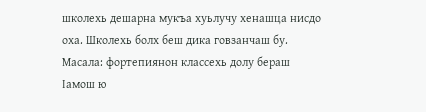школехь дешарна мукъа хуьлучу хенашца нисдо оха. Школехь болх беш дика говзанчаш бу. Масала: фортепиянон классехь долу бераш Iамош ю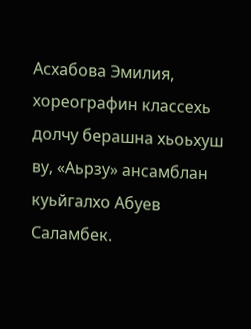Асхабова Эмилия, хореографин классехь долчу берашна хьоьхуш ву, «Аьрзу» ансамблан куьйгалхо Абуев Саламбек.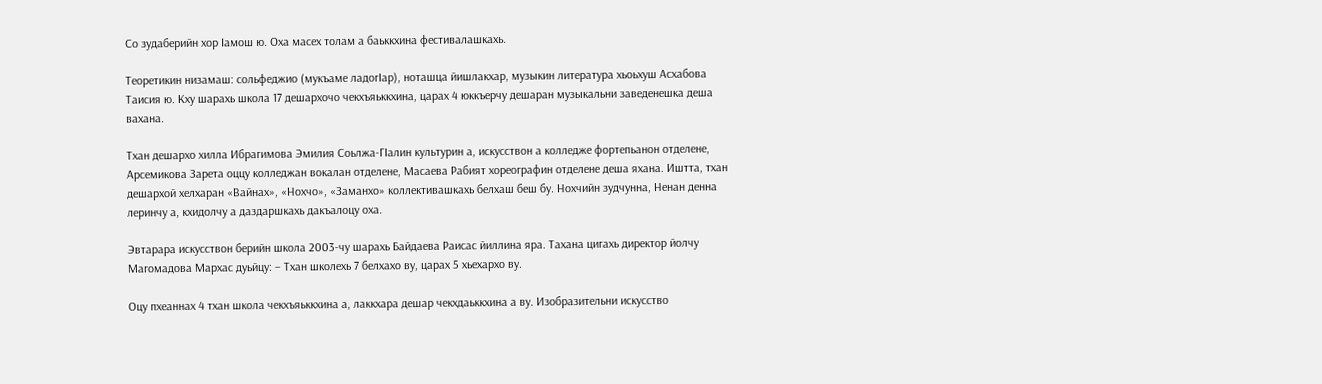Со зудаберийн хор Iамош ю. Оха масех толам а баьккхина фестивалашкахь.

Теоретикин низамаш: сольфеджио (мукъаме ладогIар), ноташца йишлакхар, музыкин литература хьоьхуш Асхабова Таисия ю. Кху шарахь школа 17 дешархочо чекхъяьккхина, царах 4 юккъерчу дешаран музыкальни заведенешка деша вахана.

Тхан дешархо хилла Ибрагимова Эмилия Соьлжа-ГIалин культурин а, искусствон а колледже фортепьанон отделене, Арсемикова Зарета оццу колледжан вокалан отделене, Масаева Рабият хореографин отделене деша яхана. Иштта, тхан дешархой хелхаран «Вайнах», «Нохчо», «Заманхо» коллективашкахь белхаш беш бу. Нохчийн зудчунна, Ненан денна леринчу а, кхидолчу а даздаршкахь дакъалоцу оха.

Эвтарара искусствон берийн школа 2003-чу шарахь Байдаева Раисас йиллина яра. Тахана цигахь директор йолчу Магомадова Мархас дуьйцу: – Тхан школехь 7 белхахо ву, царах 5 хьехархо ву.

Оцу пхеаннах 4 тхан школа чекхъяьккхина а, лаккхара дешар чекхдаьккхина а ву. Изобразительни искусство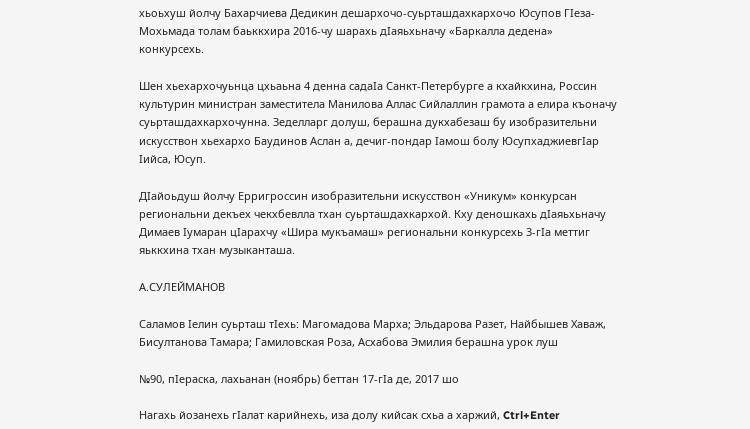хьоьхуш йолчу Бахарчиева Дедикин дешархочо-суьрташдахкархочо Юсупов ГIеза-Мохьмада толам баьккхира 2016-чу шарахь дIаяьхьначу «Баркалла дедена» конкурсехь.

Шен хьехархочуьнца цхьаьна 4 денна садаIа Санкт-Петербурге а кхайкхина, Россин культурин министран заместитела Манилова Аллас Сийлаллин грамота а елира къоначу суьрташдахкархочунна. Зеделларг долуш, берашна дукхабезаш бу изобразительни искусствон хьехархо Баудинов Аслан а, дечиг-пондар Iамош болу ЮсупхаджиевгIар Iийса, Юсуп.

ДIайоьдуш йолчу Ерригроссин изобразительни искусствон «Уникум» конкурсан региональни декъех чекхбевлла тхан суьрташдахкархой. Кху деношкахь дIаяьхьначу Димаев Iумаран цIарахчу «Шира мукъамаш» региональни конкурсехь 3-гIа меттиг яьккхина тхан музыканташа.

А.СУЛЕЙМАНОВ

Саламов Iелин суьрташ тIехь: Магомадова Марха; Эльдарова Разет, Найбышев Хаваж, Бисултанова Тамара; Гамиловская Роза, Асхабова Эмилия берашна урок луш

№90, пIераска, лахьанан (ноябрь) беттан 17-гIа де, 2017 шо

Нагахь йозанехь гIалат карийнехь, иза долу кийсак схьа а харжий, Ctrl+Enter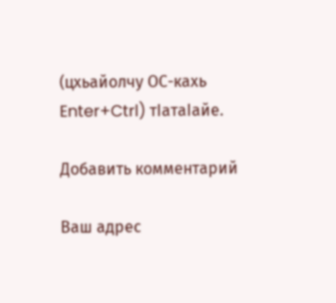(цхьайолчу ОС-кахь Enter+Ctrl) тIатаIайе.

Добавить комментарий

Ваш адрес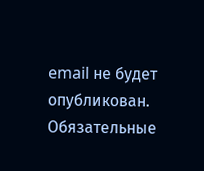email не будет опубликован. Обязательные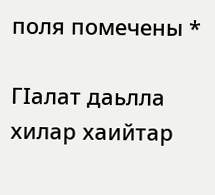поля помечены *

ГIалат даьлла хилар хаийтар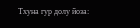Тхуна гур долу йоза: